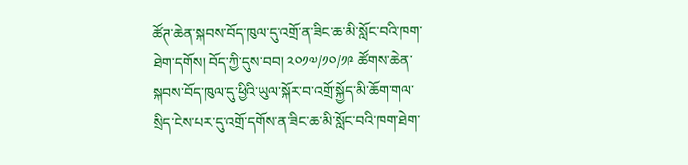ཚོཊ་ཆེན་སྐབས་བོད་ཁུལ་དུ་འགྲོ་ན་ཟིང་ཆ་མི་སློང་བའི་ཁག་ཐེག་དགོས། བོད་ཀྱི་དུས་བབ། ༢༠༡༧/༡༠/༡༩ ཚོགས་ཆེན་སྐབས་བོད་ཁུལ་དུ་ཕྱིའི་ཡུལ་སྐོར་བ་འགྲོ་སྐྱོད་མི་ཆོག་གལ་སྲིད་ངེས་པར་དུ་འགྲོ་དགོས་ན་ཟིང་ཆ་མི་སློང་བའི་ཁག་ཐེག་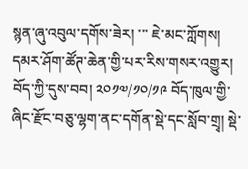སྙན་ཞུ་འབུལ་དགོས་ཟེར། ་་་ ཇེ་མང་ཀློགས།
དམར་ཤོག་ཚོཊ་ཆེན་གྱི་པར་རིས་གསར་འགྱུར། བོད་ཀྱི་དུས་བབ། ༢༠༡༧/༡༠/༡༩ བོད་ཁུལ་གྱི་ཞིང་རྫོང་བཅུ་ལྷག་ནང་དགོན་སྡེ་དང་སློབ་གྲྭ། སྡེ་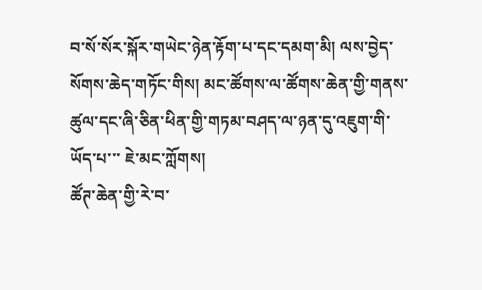བ་སོ་སོར་སྐོར་གཡེང་ཉེན་རྟོག་པ་དང་དམག་མི། ལས་བྱེད་སོགས་ཆེད་གཏོང་གིས། མང་ཚོགས་ལ་ཚོགས་ཆེན་གྱི་གནས་ཚུལ་དང་ཞི་ཅིན་ཕིན་གྱི་གཏམ་བཤད་ལ་ཉན་དུ་འཇུག་གི་ཡོད་པ་་་ ཇེ་མང་ཀློགས།
ཚོཊ་ཆེན་གྱི་རེ་བ་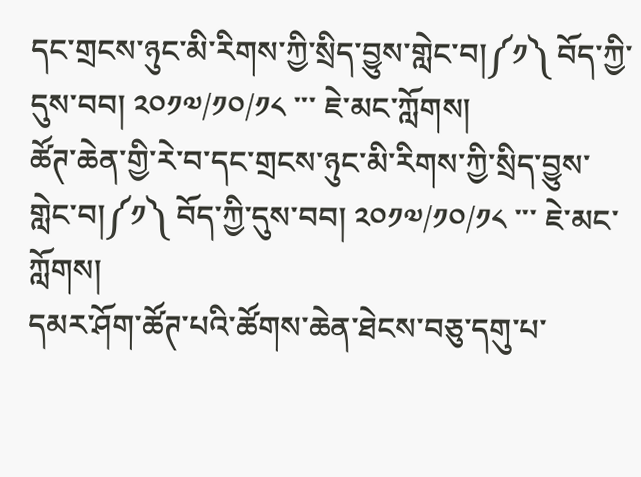དང་གྲངས་ཉུང་མི་རིགས་ཀྱི་སྲིད་བྱུས་གླེང་བ།༼༡༽ བོད་ཀྱི་དུས་བབ། ༢༠༡༧/༡༠/༡༨ ་་་ ཇེ་མང་ཀློགས།
ཚོཊ་ཆེན་གྱི་རེ་བ་དང་གྲངས་ཉུང་མི་རིགས་ཀྱི་སྲིད་བྱུས་གླེང་བ།༼༡༽ བོད་ཀྱི་དུས་བབ། ༢༠༡༧/༡༠/༡༨ ་་་ ཇེ་མང་ཀློགས།
དམར་ཤོག་ཚོཊ་པའི་ཚོགས་ཆེན་ཐེངས་བཅུ་དགུ་པ་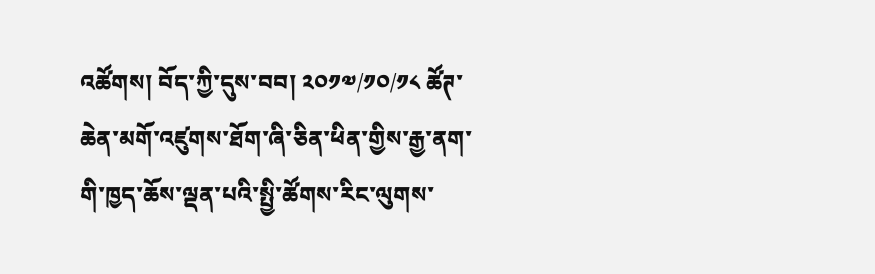འཚོགས། བོད་ཀྱི་དུས་བབ། ༢༠༡༧/༡༠/༡༨ ཚོཊ་ཆེན་མགོ་འཛུགས་ཐོག་ཞི་ཅིན་ཕིན་གྱིས་རྒྱ་ནག་གི་ཁྱད་ཆོས་ལྡན་པའི་སྤྱི་ཚོགས་རིང་ལུགས་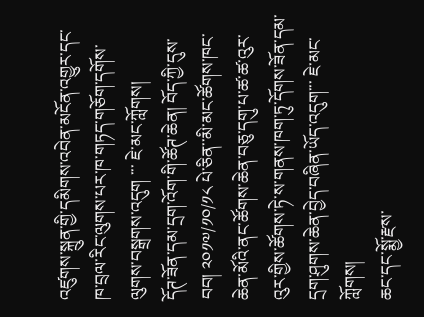འཛུགས་སྐྲུན་གྱི་དམིགས་འབེན་མངོན་འགྱུར་དང་ཁ་བྲལ་རིང་ལུགས་པར་ཁ་གཏད་གཅོག་དགོས་ལུགས་བསྒྲགས་འདུག ་་་ ཇེ་མང་ཀློགས།
དོཊ་ཟོན་དམ་དྲག་འོག་གི་ཚོཊ་ཆེན། བོད་ཀྱི་དུས་བབ། ༢༠༡༧/༡༠/༡༨ པེ་ཅིན་་མི་མང་ཚོགས་ཁང་ཆེན་མོའི་ནང་ཚོགས་ཆེན་བཅུ་དགུ་པ་ཚ་ཚ་འུར་འུར་གྱིས་ཚོགས་ཏེ་ས་གནས་ཁག་ཏུ་དོགས་ཟོན་དམ་དྲག་ཤུགས་ཆེན་བྱེད་བཞིན་ཡོད་འདུག་་་ ཇེ་མང་ཀློགས།
ཆང་དང་སྨྱོ་རྫས་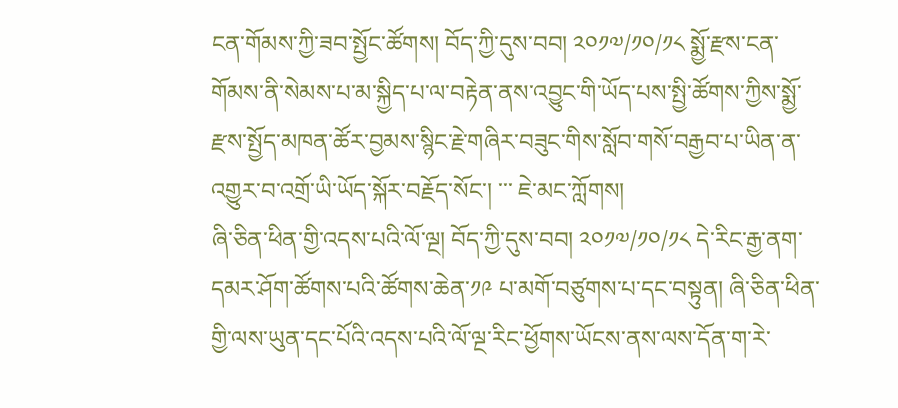ངན་གོམས་ཀྱི་ཟབ་སྤྱོང་ཚོགས། བོད་ཀྱི་དུས་བབ། ༢༠༡༧/༡༠/༡༨ སྨྱོ་རྫས་ངན་གོམས་ནི་སེམས་པ་མ་སྐྱིད་པ་ལ་བརྟེན་ནས་འབྱུང་གི་ཡོད་པས་སྤྱི་ཚོགས་ཀྱིས་སྨྱོ་རྫས་སྤྱོད་མཁན་ཚོར་བྱམས་སྙིང་རྗེ་གཞིར་བཟུང་གིས་སློབ་གསོ་བརྒྱབ་པ་ཡིན་ན་འགྱུར་བ་འགྲོ་ཡི་ཡོད་སྐོར་བརྗོད་སོང་། ་་་ ཇེ་མང་ཀློགས།
ཞི་ཅིན་ཕིན་གྱི་འདས་པའི་ལོ་ལྔ། བོད་ཀྱི་དུས་བབ། ༢༠༡༧/༡༠/༡༨ དེ་རིང་རྒྱ་ནག་དམར་ཤོག་ཚོགས་པའི་ཚོགས་ཆེན་༡༩ པ་མགོ་བཙུགས་པ་དང་བསྟུན། ཞི་ཅིན་ཕིན་གྱི་ལས་ཡུན་དང་པོའི་འདས་པའི་ལོ་ལྔ་རིང་ཕྱོགས་ཡོངས་ནས་ལས་དོན་ག་རེ་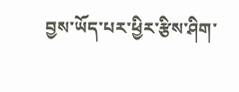བྱས་ཡོད་པར་ཕྱིར་རྩིས་ཤིག་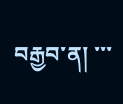བརྒྱབ་ན། ་་་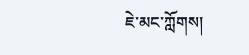ཇེ་མང་ཀློགས།